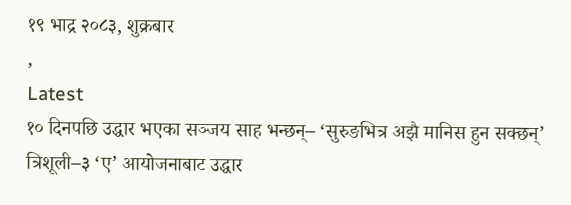१९ भाद्र २०८३, शुक्रबार
,
Latest
१० दिनपछि उद्धार भएका सञ्जय साह भन्छन्– ‘सुरुङभित्र अझै मानिस हुन सक्छन्’ त्रिशूली–३ ‘ए’ आयोजनाबाट उद्धार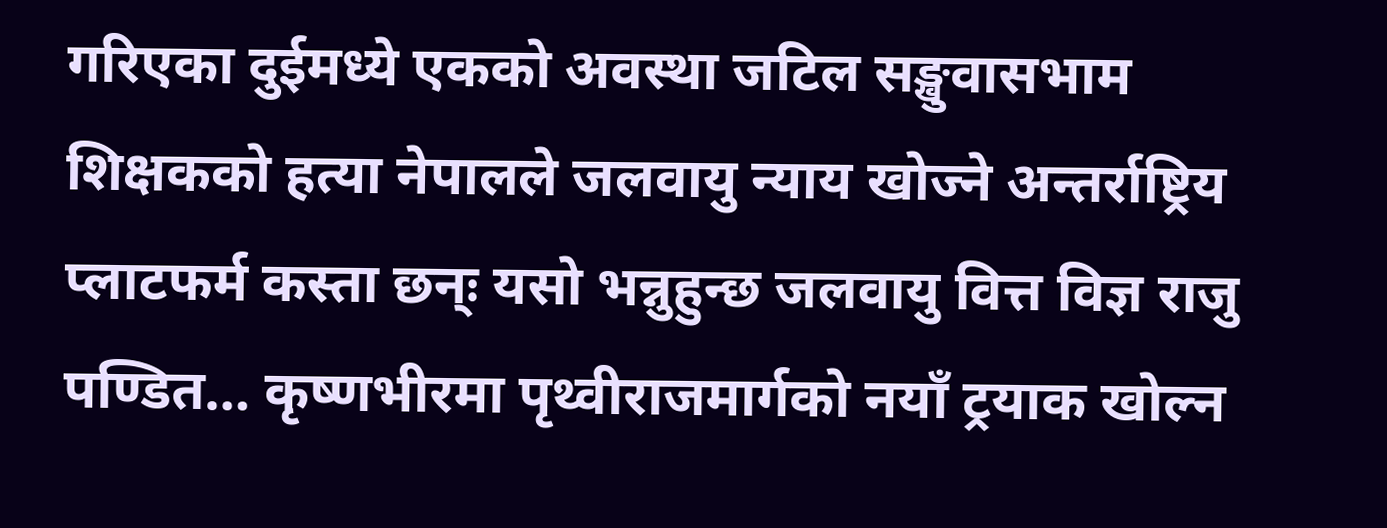गरिएका दुईमध्ये एकको अवस्था जटिल सङ्खुवासभाम शिक्षकको हत्या नेपालले जलवायु न्याय खोज्ने अन्तर्राष्ट्रिय प्लाटफर्म कस्ता छन्ः यसो भन्नुहुन्छ जलवायु वित्त विज्ञ राजु पण्डित… कृष्णभीरमा पृथ्वीराजमार्गको नयाँ ट्रयाक खोल्न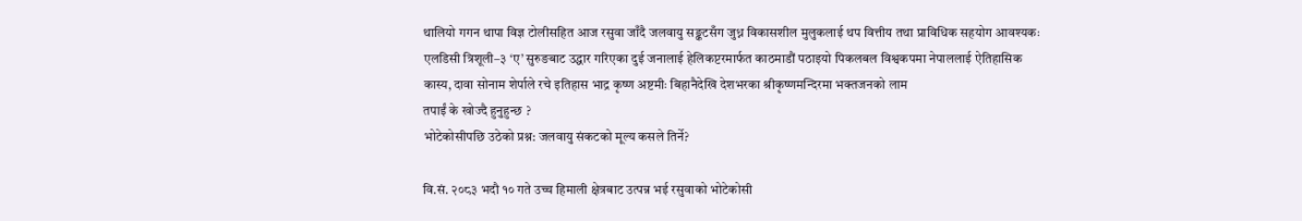थालियो गगन थापा विज्ञ टोलीसहित आज रसुवा जाँदै जलवायु सङ्कटसँग जुध्न विकासशील मुलुकलाई थप वित्तीय तथा प्राविधिक सहयोग आवश्यकः एलडिसी त्रिशूली–३ ‘ए’ सुरुङबाट उद्धार गरिएका दुई जनालाई हेलिकप्टरमार्फत काठमाडौं पठाइयो पिकलबल विश्वकपमा नेपाललाई ऐतिहासिक कास्य, दावा सोनाम शेर्पाले रचे इतिहास भाद्र कृष्ण अष्टमीः बिहानैदेखि देशभरका श्रीकृष्णमन्दिरमा भक्तजनको लाम
तपाईं के खोज्दै हुनुहुन्छ ?
भोटेकोसीपछि उठेको प्रश्न: जलवायु संकटको मूल्य कसले तिर्ने?

वि.सं. २०८३ भदौ १० गते उच्च हिमाली क्षेत्रबाट उत्पन्न भई रसुवाको भोटेकोसी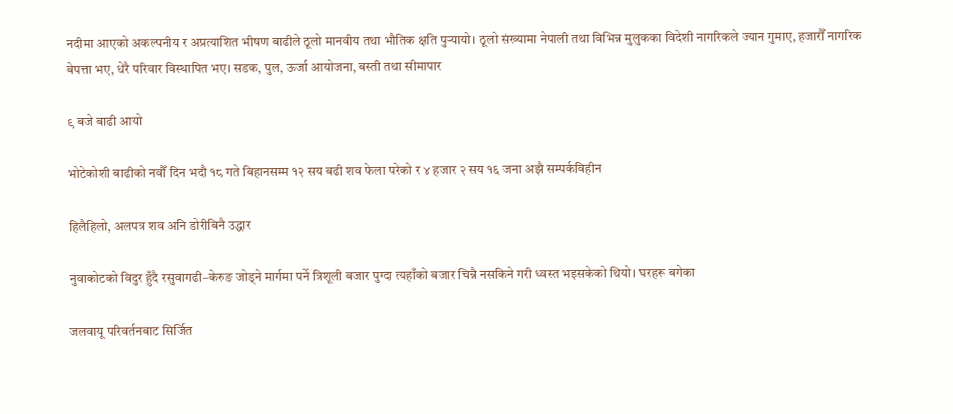नदीमा आएको अकल्पनीय र अप्रत्याशित भीषण बाढीले ठूलो मानवीय तथा भौतिक क्षति पुर्‍यायो। ठूलो संख्यामा नेपाली तथा विभिन्न मुलुकका विदेशी नागरिकले ज्यान गुमाए, हजारौँ नागरिक बेपत्ता भए, धेरै परिवार विस्थापित भए। सडक, पुल, ऊर्जा आयोजना, बस्ती तथा सीमापार

९ बजे बाढी आयो

भोटेकोशी बाढीको नवौँ दिन भदौ १८ गते बिहानसम्म १२ सय बढी शव फेला परेको र ४ हजार २ सय १६ जना अझै सम्पर्कविहीन

हिलैहिलो, अलपत्र शव अनि डोरीबिनै उद्धार

नुवाकोटको विदुर हुँदै रसुवागढी–केरुङ जोड्ने मार्गमा पर्ने त्रिशूली बजार पुग्दा त्यहाँको बजार चिन्नै नसकिने गरी ध्वस्त भइसकेको थियो। घरहरू बगेका

जलवायू परिवर्तनबाट सिर्जित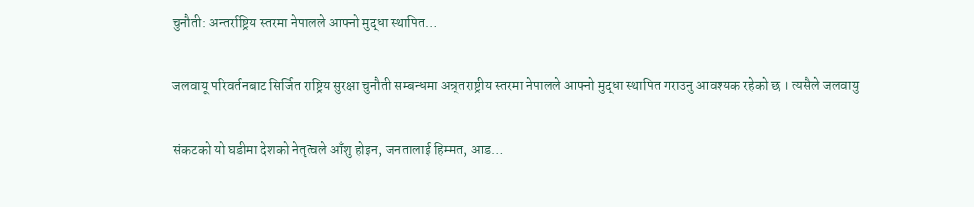चुनौती: अन्तर्राष्ट्रिय स्तरमा नेपालले आफ्नो मुद्धा स्थापित…

जलवायू परिवर्तनबाट सिर्जित राष्ट्रिय सुरक्षा चुनौती सम्बन्धमा अन्र्तराष्ट्रीय स्तरमा नेपालले आफ्नो मुद्धा स्थापित गराउनु आवश्यक रहेको छ । त्यसैले जलवायु

संकटको यो घडीमा देशको नेतृत्वले आँशु होइन, जनतालाई हिम्मत, आड…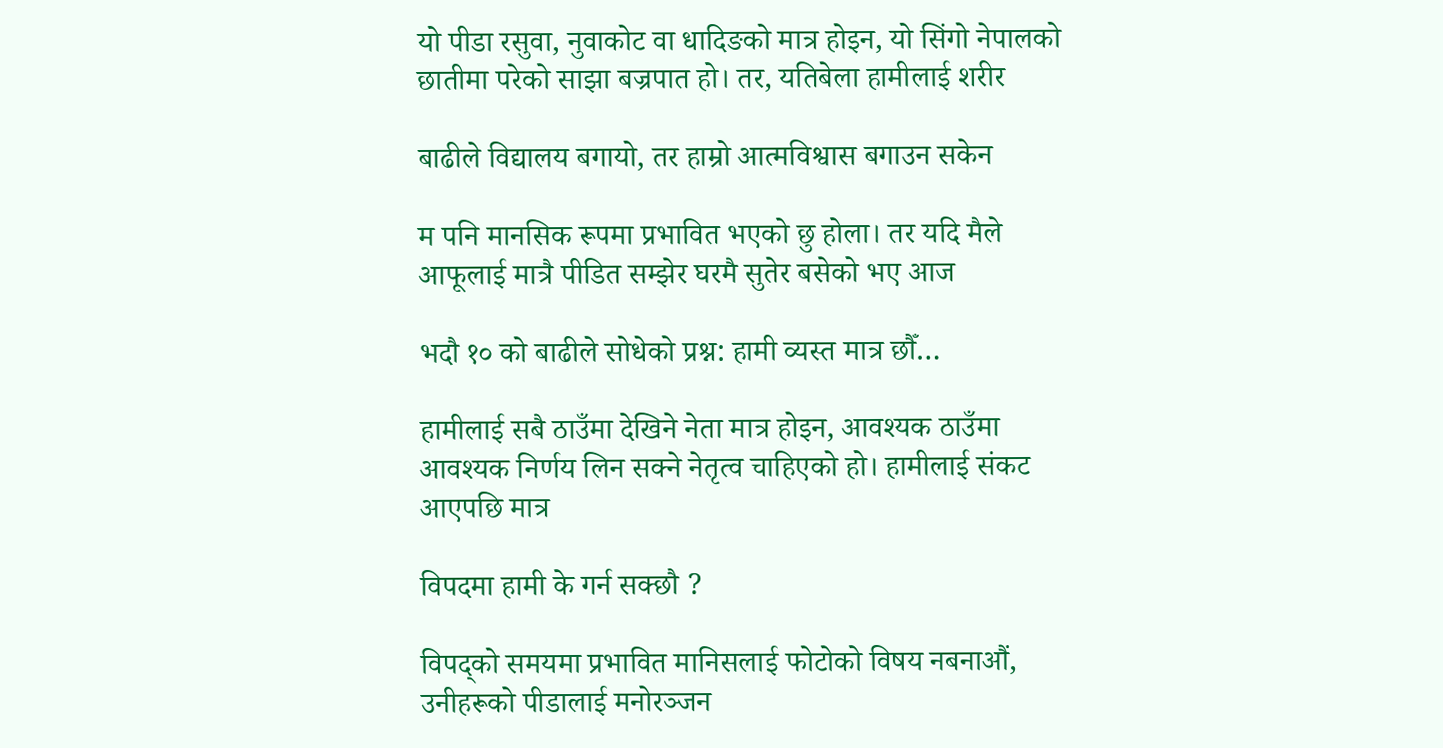यो पीडा रसुवा, नुवाकोट वा धादिङको मात्र होइन, यो सिंगो नेपालको छातीमा परेको साझा बज्रपात हो। तर, यतिबेला हामीलाई शरीर

बाढीले विद्यालय बगायो, तर हाम्रो आत्मविश्वास बगाउन सकेन

म पनि मानसिक रूपमा प्रभावित भएको छु होला। तर यदि मैले आफूलाई मात्रै पीडित सम्झेर घरमै सुतेर बसेको भए आज

भदौ १० को बाढीले सोधेको प्रश्न: हामी व्यस्त मात्र छौँ…

हामीलाई सबै ठाउँमा देखिने नेता मात्र होइन, आवश्यक ठाउँमा आवश्यक निर्णय लिन सक्ने नेतृत्व चाहिएको हो। हामीलाई संकट आएपछि मात्र

विपदमा हामी के गर्न सक्छौ ?

विपद्को समयमा प्रभावित मानिसलाई फोटोको विषय नबनाऔं, उनीहरूको पीडालाई मनोरञ्जन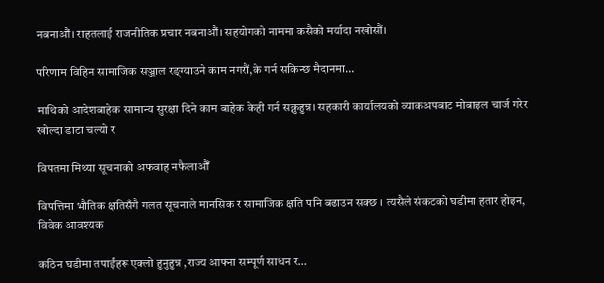नबनाऔं। राहतलाई राजनीतिक प्रचार नबनाऔं। सहयोगको नाममा कसैको मर्यादा नखोसौं।

परिणाम विहिन सामाजिक सञ्जाल रङ्ग्याउने काम नगरौं,के गर्न सकिन्छ मैदानमा…

माथिको आदेशबाहेक सामान्य सुरक्षा दिने काम बाहेक केही गर्न सक्नुहुन्न। सहकारी कार्यालयको व्याकअपबाट मोबाइल चार्ज गरेर खोल्दा डाटा चल्यो र

विपतमा मिथ्या सूचनाको अफवाह नफैलाऔँ

विपत्तिमा भौतिक क्षतिसँगै गलत सूचनाले मानसिक र सामाजिक क्षति पनि बढाउन सक्छ । त्यसैले संकटको घडीमा हतार होइन, विवेक आवश्यक

कठिन घडीमा तपाईंहरू एक्लो हुनुहुन्न ,राज्य आफ्ना सम्पूर्ण साधन र…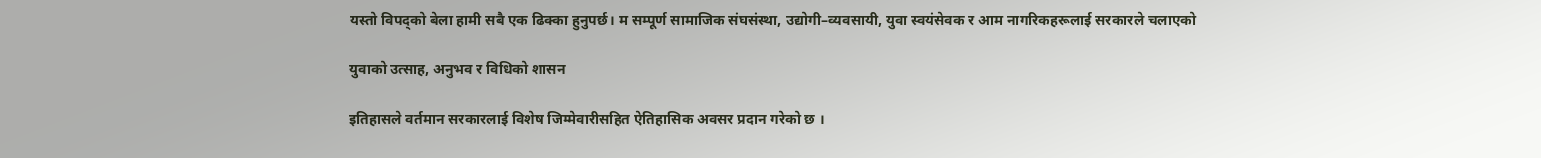यस्तो विपद्को बेला हामी सबै एक ढिक्का हुनुपर्छ। म सम्पूर्ण सामाजिक संघसंस्था, उद्योगी–व्यवसायी, युवा स्वयंसेवक र आम नागरिकहरूलाई सरकारले चलाएको

युवाको उत्साह, अनुभव र विधिको शासन

इतिहासले वर्तमान सरकारलाई विशेष जिम्मेवारीसहित ऐतिहासिक अवसर प्रदान गरेको छ ।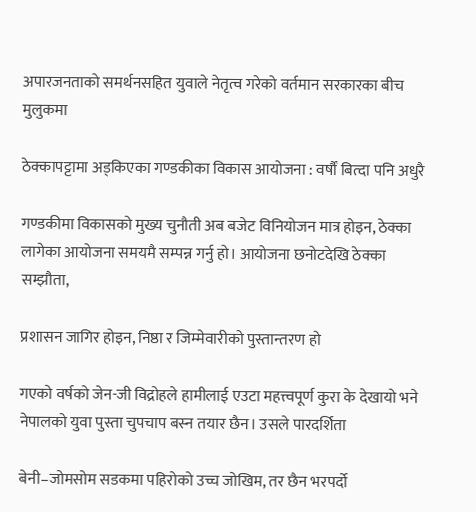अपारजनताको समर्थनसहित युवाले नेतृत्व गरेको वर्तमान सरकारका बीच मुलुकमा

ठेक्कापट्टामा अड्किएका गण्डकीका विकास आयोजना : वर्षौँ बित्दा पनि अधुरै

गण्डकीमा विकासको मुख्य चुनौती अब बजेट विनियोजन मात्र होइन, ठेक्का लागेका आयोजना समयमै सम्पन्न गर्नु हो। आयोजना छनोटदेखि ठेक्का सम्झौता,

प्रशासन जागिर होइन, निष्ठा र जिम्मेवारीको पुस्तान्तरण हो

गएको वर्षको जेन-जी विद्रोहले हामीलाई एउटा महत्त्वपूर्ण कुरा के देखायो भने नेपालको युवा पुस्ता चुपचाप बस्न तयार छैन। उसले पारदर्शिता

बेनी–जोमसोम सडकमा पहिरोको उच्च जोखिम, तर छैन भरपर्दो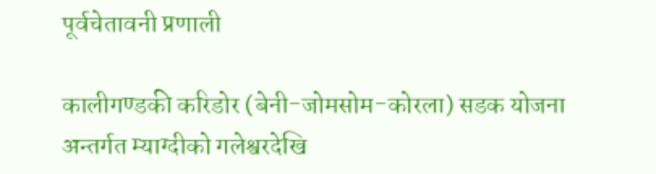पूर्वचेतावनी प्रणाली

कालीगण्डकी करिडोर (बेनी-जोमसोम-कोरला) सडक योजना अन्तर्गत म्याग्दीको गलेश्वरदेखि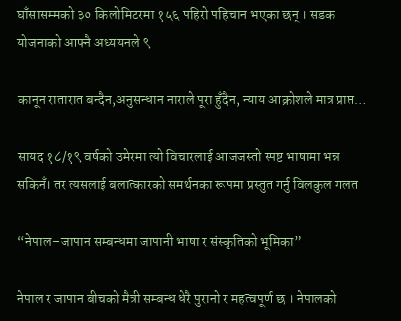घाँसासम्मको ३० किलोमिटरमा १५६ पहिरो पहिचान भएका छन् । सडक योजनाको आफ्नै अध्ययनले ९

कानून रातारात बन्दैन,अनुसन्धान नाराले पूरा हुँदैन, न्याय आक्रोशले मात्र प्राप्त…

सायद १८/१९ वर्षको उमेरमा त्यो विचारलाई आजजस्तो स्पष्ट भाषामा भन्न सकिनँ। तर त्यसलाई बलात्कारको समर्थनका रूपमा प्रस्तुत गर्नु विलकुल गलत

“नेपाल–जापान सम्बन्धमा जापानी भाषा र संस्कृतिको भूमिका”

नेपाल र जापान बीचको मैत्री सम्बन्ध धेरै पुरानो र महत्वपूर्ण छ । नेपालको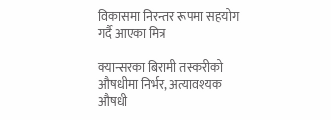विकासमा निरन्तर रूपमा सहयोग गर्दै आएका मित्र

क्यान्सरका बिरामी तस्करीको औषधीमा निर्भर, अत्यावश्यक औषधी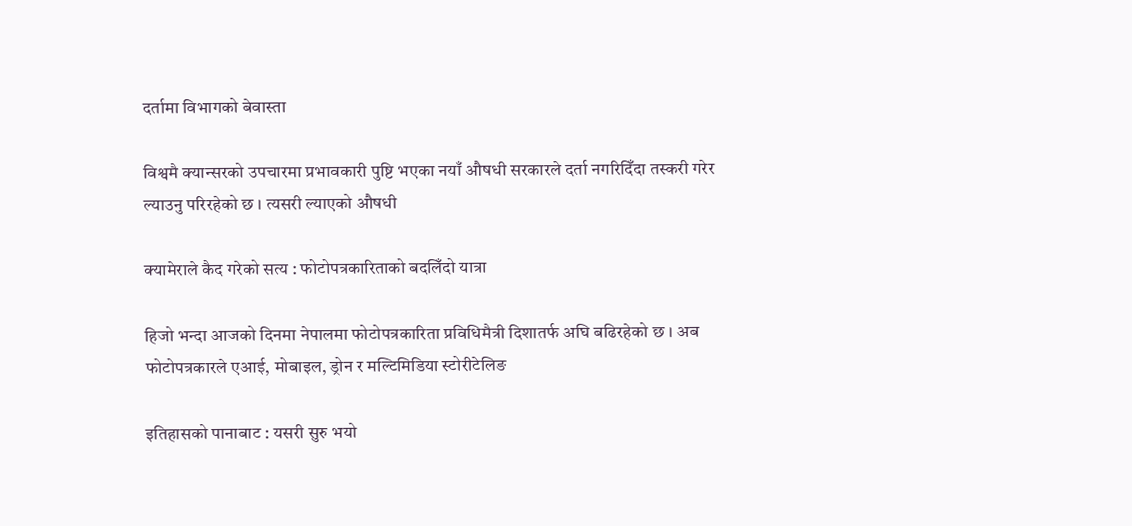दर्तामा विभागको बेवास्ता

विश्वमै क्यान्सरको उपचारमा प्रभावकारी पुष्टि भएका नयाँ औषधी सरकारले दर्ता नगरिदिँदा तस्करी गरेर ल्याउनु परिरहेको छ । त्यसरी ल्याएको औषधी

क्यामेराले कैद गरेको सत्य : फोटोपत्रकारिताको बदलिँदो यात्रा

हिजो भन्दा आजको दिनमा नेपालमा फोटोपत्रकारिता प्रविधिमैत्री दिशातर्फ अघि बढिरहेको छ । अब फोटोपत्रकारले एआई, मोबाइल, ड्रोन र मल्टिमिडिया स्टोरीटेलिङ

इतिहासको पानाबाट : यसरी सुरु भयो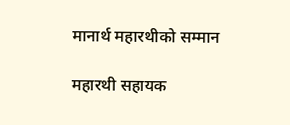मानार्थ महारथीको सम्मान

महारथी सहायक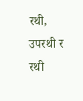रथी, उपरथी र रथी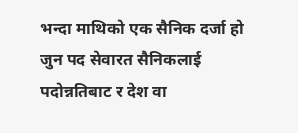भन्दा माथिको एक सैनिक दर्जा हो जुन पद सेवारत सैनिकलाई पदोन्नतिबाट र देश वा